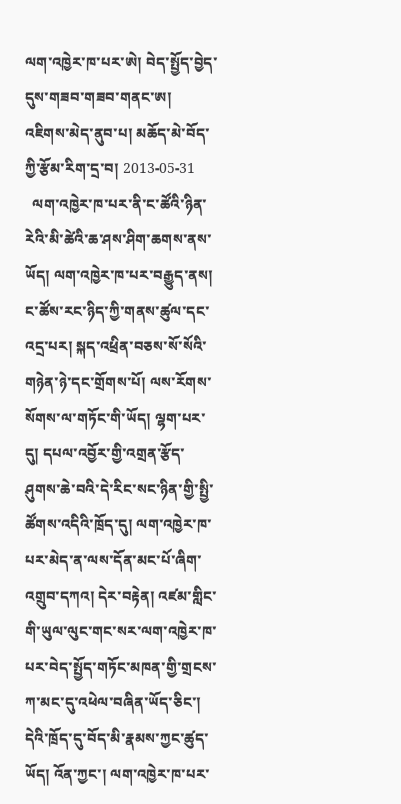ལག་འཁྱེར་ཁ་པར་ཨེ། བེད་སྤྱོད་བྱེད་དུས་གཟབ་གཟབ་གནང་ཨ།
འཇིགས་མེད་ནུབ་པ། མཆོད་མེ་བོད་ཀྱི་རྩོམ་རིག་དྲ་བ། 2013-05-31
  ལག་འཁྱེར་ཁ་པར་ནི་ང་ཚོའི་ཉིན་རེའི་མི་ཚེའི་ཆ་ཤས་ཤིག་ཆགས་ནས་ཡོད། ལག་འཁྱེར་ཁ་པར་བརྒྱུད་ནས། ང་ཚོས་རང་ཉིད་ཀྱི་གནས་ཚུལ་དང་འདྲ་པར། སྐད་འཕྲིན་བཅས་སོ་སོའི་གཉེན་ཉེ་དང་གྲོགས་པོ། ལས་རོགས་སོགས་ལ་གཏོང་གི་ཡོད། ལྷག་པར་དུ། དཔལ་འབྱོར་གྱི་འགྲན་རྩོད་ཤུགས་ཆེ་བའི་དེ་རིང་སང་ཉིན་གྱི་སྤྱི་ཚོགས་འདིའི་ཁྲོད་དུ། ལག་འཁྱེར་ཁ་པར་མེད་ན་ལས་དོན་མང་པོ་ཞིག་འགྲུབ་དཀའ། དེར་བརྟེན། འཛམ་གླིང་གི་ཡུལ་ལུང་གང་སར་ལག་འཁྱེར་ཁ་པར་བེད་སྤྱོད་གཏོང་མཁན་གྱི་གྲངས་ཀ་མང་དུ་འཕེལ་བཞིན་ཡོད་ཅིང་། དེའི་ཁྲོད་དུ་བོད་མི་རྣམས་ཀྱང་ཚུད་ཡོད། འོན་ཀྱང་། ལག་འཁྱེར་ཁ་པར་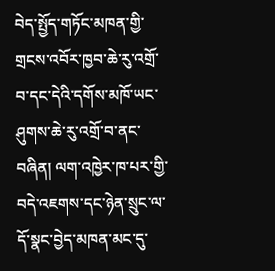བེད་སྤྱོད་གཏོང་མཁན་གྱི་གྲངས་འབོར་ཁྱབ་ཆེ་རུ་འགྲོ་བ་དང་དེའི་དགོས་མཁོ་ཡང་ཤུགས་ཆེ་རུ་འགྲོ་བ་ནང་བཞིན། ལག་འཁྱེར་ཁ་པར་གྱི་བདེ་འཇགས་དང་ཉེན་སྲུང་ལ་དོ་སྣང་བྱེད་མཁན་མང་དུ་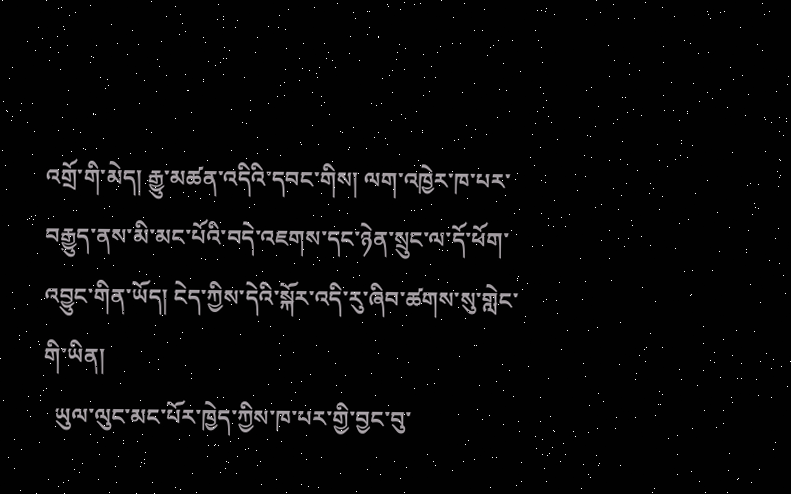འགྲོ་གི་མེད། རྒྱུ་མཚན་འདིའི་དབང་གིས། ལག་འཁྱེར་ཁ་པར་བརྒྱུད་ནས་མི་མང་པོའི་བདེ་འཇགས་དང་ཉེན་སྲུང་ལ་དོ་ཕོག་འབྱུང་གིན་ཡོད། ངེད་ཀྱིས་དེའི་སྐོར་འདི་རུ་ཞིབ་ཚགས་སུ་གླེང་གི་ཡིན།
  ཡུལ་ལུང་མང་པོར་ཁྱེད་ཀྱིས་ཁ་པར་གྱི་བྱང་བུ་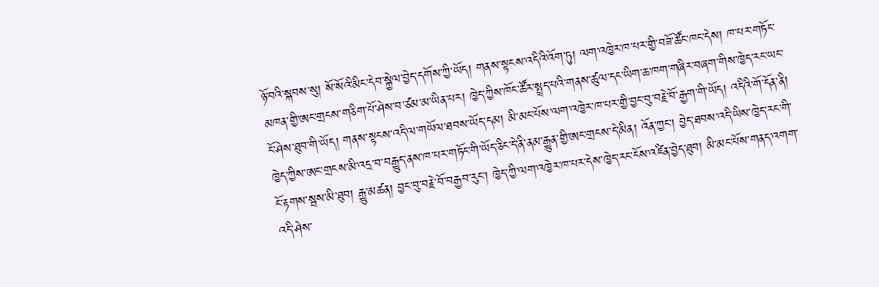ཉོ་བའི་སྐབས་སུ། སོ་སོའི་མིང་དེབ་སྐྱེལ་བྱེད་དགོས་ཀྱི་ཡོད། གནས་སྟངས་འདིའི་འོག་ཏུ། ལག་འཁྱེར་ཁ་པར་གྱི་བཟོ་ཚོང་ཁང་དེས། ཁ་པར་གཏོང་མཁན་གྱི་ཨང་གྲངས་གཅིག་པོ་ཤེས་བ་ཙམ་མ་ཡིན་པར། ཁྱེད་ཀྱིས་ཁོང་ཚོར་སྤྲད་པའི་གནས་ཚུལ་དང་ཡིག་ཆ་ཁག་གཞིར་བཞག་གིས་ཁྱེད་རང་ཡང་ངོ་ཤེས་ཐུབ་གི་ཡོད། གནས་སྟངས་འདི་ལ་གཡོལ་ཐབས་ཡོད་དམ། མི་མང་པོས་ལག་འཁྱེར་ཁ་པར་གྱི་བྱང་བུ་བརྗེ་བོ་རྒྱག་གི་ཡོད། འདིའི་གོ་དོན་ནི། ཁྱེད་ཀྱིས་ཨང་གྲངས་མི་འདྲ་བ་བརྒྱུད་ནས་ཁ་པར་གཏོང་གི་ཡོད་ཅིང་དེ་ནི་ནམ་རྒྱུན་གྱི་ཨང་གྲངས་དེ་མིན། འོན་ཀྱང་། བྱེད་ཐབས་འདི་ཡིས་ཁྱེད་རང་གི་ངོ་རྟགས་སྦས་མི་ཐུབ། རྒྱུ་མཚན། བྱང་བུ་བརྗེ་བོ་བརྒྱབ་རུང་། ཁྱེད་ཀྱི་ལག་འཁྱེར་ཁ་པར་དེས་ཁྱེད་རང་ངོས་འཛིན་བྱེད་ཐུབ། མི་མང་པོས་གནད་འགག་འདི་ཤེས་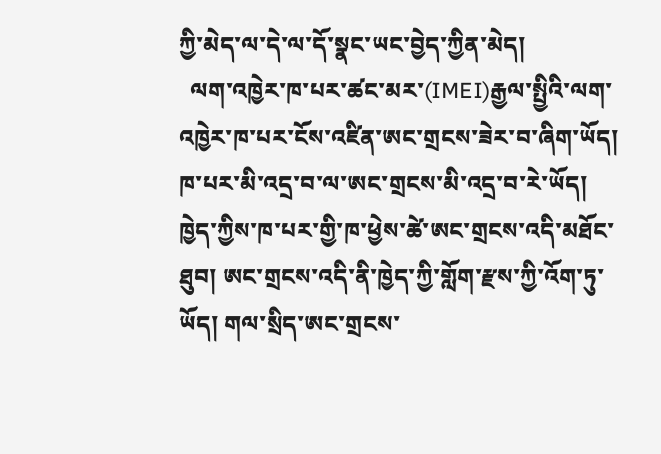ཀྱི་མེད་ལ་དེ་ལ་དོ་སྣང་ཡང་བྱེད་ཀྱིན་མེད།
  ལག་འཁྱེར་ཁ་པར་ཚང་མར་(IMEI)རྒྱལ་སྤྱིའི་ལག་འཁྱེར་ཁ་པར་ངོས་འཛིན་ཨང་གྲངས་ཟེར་བ་ཞིག་ཡོད། ཁ་པར་མི་འདྲ་བ་ལ་ཨང་གྲངས་མི་འདྲ་བ་རེ་ཡོད། ཁྱེད་ཀྱིས་ཁ་པར་གྱི་ཁ་ཕྱེས་ཚེ་ཨང་གྲངས་འདི་མཐོང་ཐུབ། ཨང་གྲངས་འདི་ནི་ཁྱེད་ཀྱི་གློག་རྫས་ཀྱི་འོག་ཏུ་ཡོད། གལ་སྲིད་ཨང་གྲངས་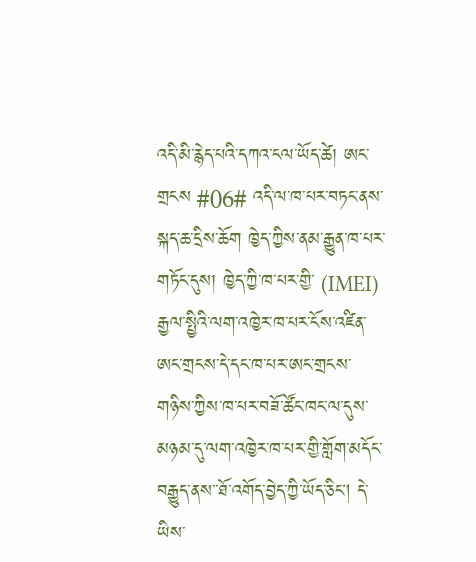འདི་མི་རྙེད་པའི་དཀའ་ངལ་ཡོད་ཚེ། ཨང་གྲངས #06# འདི་ལ་ཁ་པར་བཏང་ནས་སྐད་ཆ་དྲིས་ཆོག ཁྱེད་ཀྱིས་ནམ་རྒྱུན་ཁ་པར་གཏོང་དུས། ཁྱེད་ཀྱི་ཁ་པར་གྱི་ (IMEI) རྒྱལ་སྤྱིའི་ལག་འཁྱེར་ཁ་པར་ངོས་འཛིན་ཨང་གྲངས་དེ་དང་ཁ་པར་ཨང་གྲངས་གཉིས་ཀྱིས་ཁ་པར་བཟོ་ཚོང་ཁང་ལ་དུས་མཉམ་དུ་ལག་འཁྱེར་ཁ་པར་གྱི་གློག་མདོང་བརྒྱུད་ནས་་ཐོ་འགོད་བྱེད་ཀྱི་ཡོད་ཅིང། དེ་ཡིས་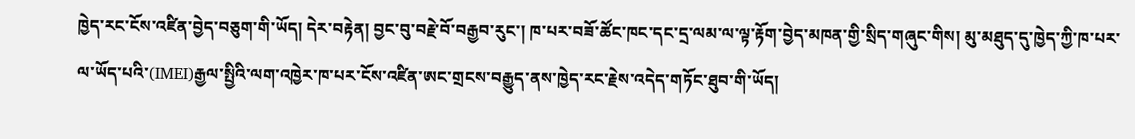ཁྱེད་རང་ངོས་འཛིན་བྱེད་བཅུག་གི་ཡོད། དེར་བརྟེན། བྱང་བུ་བརྗེ་བོ་བརྒྱབ་རུང་། ཁ་པར་བཟོ་ཚོང་ཁང་དང་དྲ་ལམ་ལ་ལྟ་རྟོག་བྱེད་མཁན་གྱི་སྲིད་གཞུང་གིས། མུ་མཐུད་དུ་ཁྱེད་ཀྱི་ཁ་པར་ལ་ཡོད་པའི་(IMEI)རྒྱལ་སྤྱིའི་ལག་འཁྱེར་ཁ་པར་ངོས་འཛིན་ཨང་གྲངས་བརྒྱུད་ནས་ཁྱེད་རང་རྗེས་འདེད་གཏོང་ཐུབ་གི་ཡོད།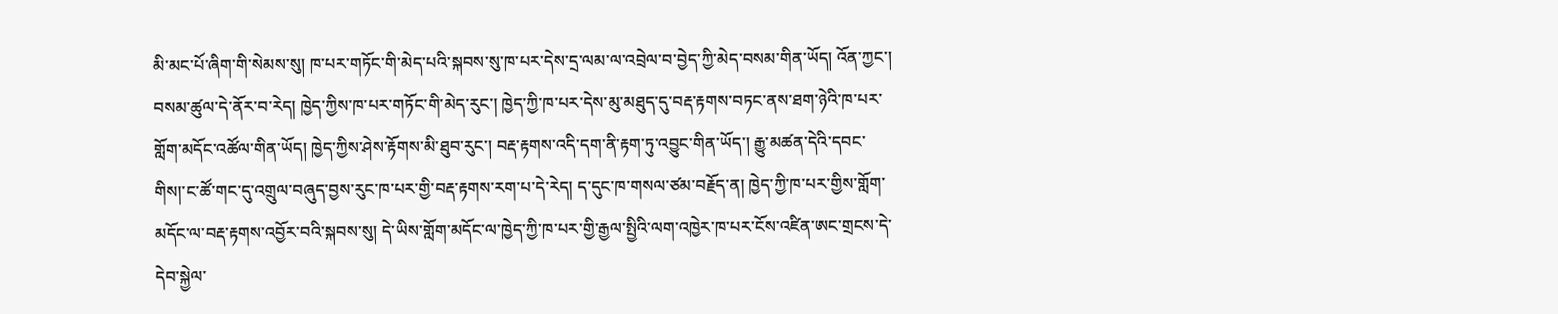མི་མང་པོ་ཞིག་གི་སེམས་སུ། ཁ་པར་གཏོང་གི་མེད་པའི་སྐབས་སུ་ཁ་པར་དེས་དྲ་ལམ་ལ་འབྲེལ་བ་བྱེད་ཀྱི་མེད་བསམ་གིན་ཡོད། འོན་ཀྱང་། བསམ་ཚུལ་དེ་ནོར་བ་རེད། ཁྱེད་ཀྱིས་ཁ་པར་གཏོང་གི་མེད་རུང་། ཁྱེད་ཀྱི་ཁ་པར་དེས་མུ་མཐུད་དུ་བརྡ་རྟགས་བཏང་ནས་ཐག་ཉེའི་ཁ་པར་གློག་མདོང་འཚོལ་གིན་ཡོད། ཁྱེད་ཀྱིས་ཤེས་རྟོགས་མི་ཐུབ་རུང་། བརྡ་རྟགས་འདི་དག་ནི་རྟག་ཏུ་འབྱུང་གིན་ཡོད་། རྒྱུ་མཚན་དེའི་དབང་གིས།་ང་ཚོ་གང་དུ་འགྲུལ་བཞུད་བྱས་རུང་ཁ་པར་གྱི་བརྡ་རྟགས་རག་པ་དེ་རེད། ད་དུང་ཁ་གསལ་ཙམ་བརྗོད་ན། ཁྱེད་ཀྱི་ཁ་པར་གྱིས་གློག་མདོང་ལ་བརྡ་རྟགས་འབྱོར་བའི་སྐབས་སུ། དེ་ཡིས་གློག་མདོང་ལ་ཁྱེད་ཀྱི་ཁ་པར་གྱི་རྒྱལ་སྤྱིའི་ལག་འཁྱེར་ཁ་པར་ངོས་འཛིན་ཨང་གྲངས་དེ་དེབ་སྐྱེལ་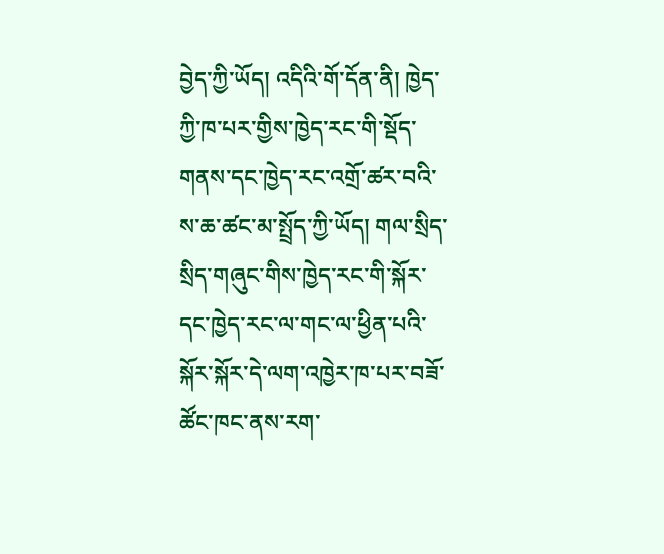བྱེད་ཀྱི་ཡོད། འདིའི་གོ་དོན་ནི། ཁྱེད་ཀྱི་ཁ་པར་གྱིས་ཁྱེད་རང་གི་སྡོད་གནས་དང་ཁྱེད་རང་འགྲོ་ཚར་བའི་ས་ཆ་ཚང་མ་སྤྲོད་ཀྱི་ཡོད། གལ་སྲིད་སྲིད་གཞུང་གིས་ཁྱེད་རང་གི་སྐོར་དང་ཁྱེད་རང་ལ་གང་ལ་ཕྱིན་པའི་སྐོར་སྐོར་དེ་ལག་འཁྱེར་ཁ་པར་བཟོ་ཚོང་ཁང་ནས་རག་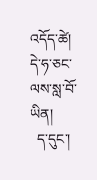འདོད་ཚེ། དེ་ཧ་ཅང་ལས་སླ་བོ་ཡིན།
  ད་དུང་།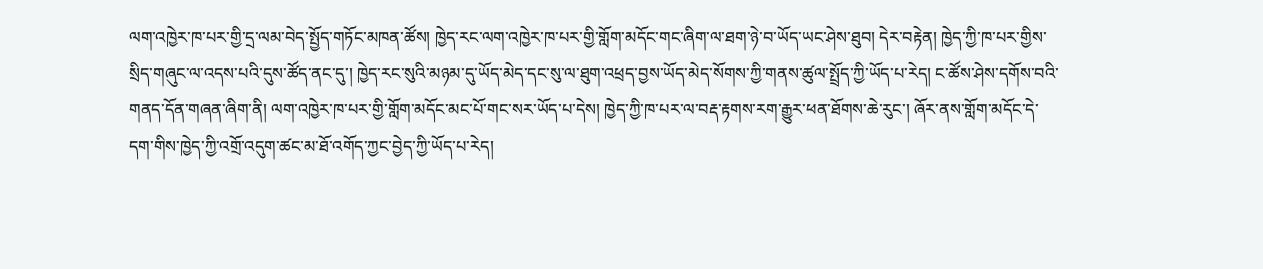ལག་འཁྱེར་ཁ་པར་གྱི་དྲ་ལམ་བེད་སྤྱོད་གཏོང་མཁན་ཚོས། ཁྱེད་རང་ལག་འཁྱེར་ཁ་པར་གྱི་གློག་མདོང་གང་ཞིག་ལ་ཐག་ཉེ་བ་ཡོད་ཡང་ཤེས་ཐུབ། དེར་བརྟེན། ཁྱེད་ཀྱི་ཁ་པར་གྱིས་སྲིད་གཞུང་ལ་འདས་པའི་དུས་ཚོད་ནང་དུ་། ཁྱེད་རང་སུའི་མཉམ་དུ་ཡོད་མེད་དང་སུ་ལ་ཐུག་འཕྲད་བྱས་ཡོད་མེད་སོགས་ཀྱི་གནས་ཚུལ་སྤྲོད་ཀྱི་ཡོད་པ་རེད། ང་ཚོས་ཤེས་དགོས་བའི་གནད་དོན་གཞན་ཞིག་ནི། ལག་འཁྱེར་ཁ་པར་གྱི་གློག་མདོང་མང་པོ་གང་སར་ཡོད་པ་དེས། ཁྱེད་ཀྱི་ཁ་པར་ལ་བརྡ་རྟགས་རག་རྒྱུར་ཕན་ཐོགས་ཆེ་རུང་། ཞོར་ནས་གློག་མདོང་དེ་དག་གིས་ཁྱེད་ཀྱི་འགྲོ་འདུག་ཚང་མ་ཐོ་འགོད་ཀྱང་བྱེད་ཀྱི་ཡོད་པ་རེད།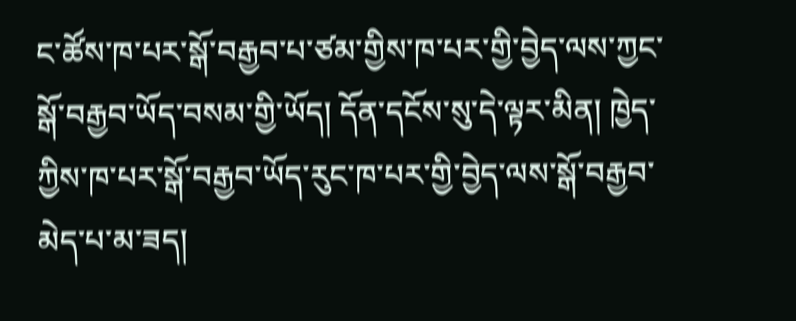ང་ཚོས་ཁ་པར་སྒོ་བརྒྱབ་པ་ཙམ་གྱིས་ཁ་པར་གྱི་བྱེད་ལས་ཀྱང་སྒོ་བརྒྱབ་ཡོད་བསམ་གྱི་ཡོད། དོན་དངོས་སུ་དེ་ལྟར་མིན། ཁྱེད་ཀྱིས་ཁ་པར་སྒོ་བརྒྱབ་ཡོད་རུང་ཁ་པར་གྱི་བྱེད་ལས་སྒོ་བརྒྱབ་མེད་པ་མ་ཟད།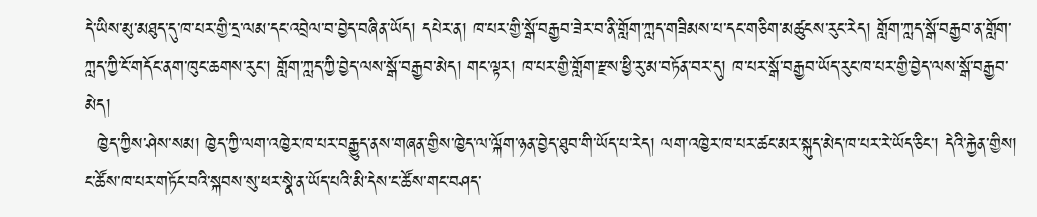དེ་ཡིས་མུ་མཐུད་དུ་ཁ་པར་གྱི་དྲ་ལམ་དང་འབྲེལ་བ་བྱེད་བཞིན་ཡོད། དཔེར་ན། ཁ་པར་གྱི་སྒོ་བརྒྱབ་ཟེར་བ་ནི་གློག་ཀླད་གཟིམས་པ་དང་གཅིག་མཚུངས་རུང་རེད། གློག་ཀླད་སྒོ་བརྒྱབ་ན་གློག་ཀླད་ཀྱི་ངོ་གདོང་ནག་ཁུང་ཆགས་རུང་། གློག་ཀླད་ཀྱི་བྱེད་ལས་སྒོ་བརྒྱབ་མེད། གང་ལྟར། ཁ་པར་གྱི་གློག་རྫས་ཕྱི་རུ་མ་བཏོན་བར་དུ། ཁ་པར་སྒོ་བརྒྱབ་ཡོད་རུང་ཁ་པར་གྱི་བྱེད་ལས་སྒོ་བརྒྱབ་མེད།
  ཁྱེད་ཀྱིས་ཤེས་སམ། ཁྱེད་ཀྱི་ལག་འཁྱེར་ཁ་པར་བརྒྱུད་ནས་གཞན་གྱིས་ཁྱེད་ལ་ལྐོག་ཉན་བྱེད་ཐུབ་གི་ཡོད་པ་རེད། ལག་འཁྱེར་ཁ་པར་ཚང་མར་སྐུད་མེད་ཁ་པར་རེ་ཡོད་ཅིང་། དེའི་རྐྱེན་གྱིས། ང་ཚོས་ཁ་པར་གཏོང་བའི་སྐབས་སུ་ཕར་སྣེ་ན་ཡོད་པའི་མི་དེས་ང་ཚོས་གང་བཤད་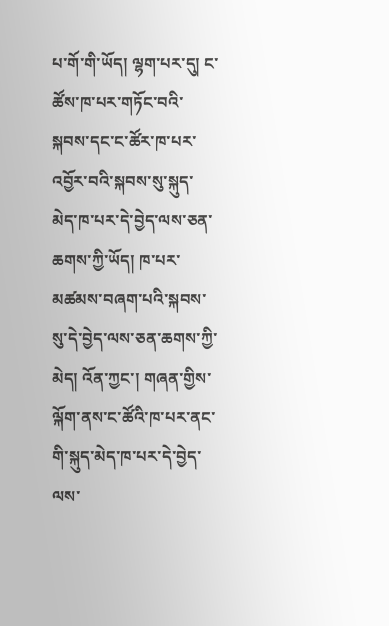པ་གོ་གི་ཡོད། ལྷག་པར་དུ། ང་ཚོས་ཁ་པར་གཏོང་བའི་སྐབས་དང་ང་ཚོར་ཁ་པར་འབྱོར་བའི་སྐབས་སུ་སྐུད་མེད་ཁ་པར་དེ་བྱེད་ལས་ཅན་ཆགས་ཀྱི་ཡོད། ཁ་པར་མཚམས་བཞག་པའི་སྐབས་སུ་དེ་བྱེད་ལས་ཅན་ཆགས་ཀྱི་མེད། འོན་ཀྱང་། གཞན་གྱིས་ལྐོག་ནས་ང་ཚོའི་ཁ་པར་ནང་གི་སྐུད་མེད་ཁ་པར་དེ་བྱེད་ལས་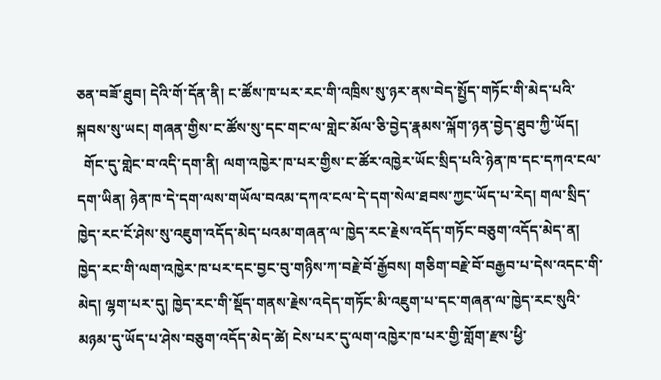ཅན་བཟོ་ཐུབ། དེའི་གོ་དོན་ནི། ང་ཚོས་ཁ་པར་རང་གི་འཁྲིས་སུ་ཉར་ནས་བེད་སྤྱོད་གཏོང་གི་མེད་པའི་སྐབས་སུ་ཡང། གཞན་གྱིས་ང་ཚོས་སུ་དང་གང་ལ་གླེང་མོལ་ཅི་བྱེད་རྣམས་ལྐོག་ཉན་བྱེད་ཐུབ་ཀྱི་ཡོད།
  གོང་དུ་གླེང་བ་འདི་དག་ནི། ལག་འཁྱེར་ཁ་པར་གྱིས་ང་ཚོར་འཁྱེར་ཡོང་སྲིད་པའི་ཉེན་ཁ་དང་དཀའ་ངལ་དག་ཡིན། ཉེན་ཁ་དེ་དག་ལས་གཡོལ་བའམ་དཀའ་ངལ་དེ་དག་སེལ་ཐབས་ཀྱང་ཡོད་པ་རེད། གལ་སྲིད་ཁྱེད་རང་ངོ་ཤེས་སུ་འཇུག་འདོད་མེད་པའམ་གཞན་ལ་ཁྱེད་རང་རྗེས་འདོད་གཏོང་བཅུག་འདོད་མེད་ན། ཁྱེད་རང་གི་ལག་འཁྱེར་ཁ་པར་དང་བྱང་བུ་གཉིས་ཀ་བརྗེ་བོ་རྒྱོབས། གཅིག་བརྗེ་བོ་བརྒྱབ་པ་དེས་འདང་གི་མེད། ལྷག་པར་དུ། ཁྱེད་རང་གི་སྡོད་གནས་རྗེས་འདེད་གཏོང་མི་འཇུག་པ་དང་གཞན་ལ་ཁྱེད་རང་སུའི་མཉམ་དུ་ཡོད་པ་ཤེས་བཅུག་འདོད་མེད་ཚེ། ངེས་པར་དུ་ལག་འཁྱེར་ཁ་པར་གྱི་གློག་རྫས་ཕྱི་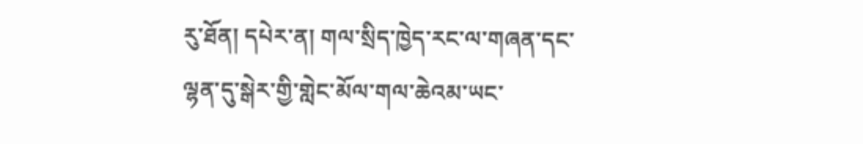རུ་ཐོན། དཔེར་ན། གལ་སྲིད་ཁྱེད་རང་ལ་གཞན་དང་ལྷན་དུ་སྒེར་གྱི་གླེང་མོལ་གལ་ཆེའམ་ཡང་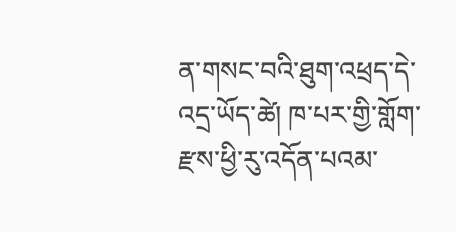ན་གསང་བའི་ཐུག་འཕྲད་དེ་འདྲ་ཡོད་ཚེ། ཁ་པར་གྱི་གློག་རྫས་ཕྱི་རུ་འདོན་པའམ་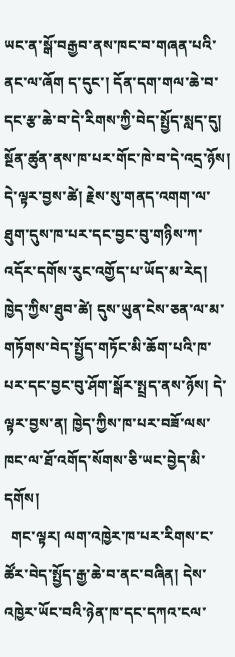ཡང་ན་སྒོ་བརྒྱབ་ནས་ཁང་བ་གཞན་པའི་ནང་ལ་ཞོག ད་དུང་། དོན་དག་གལ་ཆེ་བ་དང་རྩ་ཆེ་བ་དེ་རིགས་ཀྱི་བེད་སྤྱོད་སླད་དུ། སྔོན་ཚུན་ནས་ཁ་པར་གོང་ཁེ་བ་དེ་འདྲ་ཉོས། དེ་ལྟར་བྱས་ཚེ། རྗེས་སུ་གནད་འགག་ལ་ཐུག་དུས་ཁ་པར་དང་བྱང་བུ་གཉིས་ཀ་འདོར་དགོས་རུང་འགྱོད་པ་ཡོད་མ་རེད། ཁྱེད་ཀྱིས་ཐུབ་ཚེ། དུས་ཡུན་ངེས་ཅན་ལ་མ་གཏོགས་བེད་སྤྱོད་གཏོང་མི་ཆོག་པའི་ཁ་པར་དང་བྱང་བུ་ཤོག་སྒོར་སྤྲད་ནས་ཉོས། དེ་ལྟར་བྱས་ན། ཁྱེད་ཀྱིས་ཁ་པར་བཟོ་ལས་ཁང་ལ་ཐོ་འགོད་སོགས་ཅི་ཡང་བྱེད་མི་དགོས།
  གང་ལྟར། ལག་འཁྱེར་ཁ་པར་རིགས་ང་ཚོར་བེད་སྤྱོད་རྒྱ་ཆེ་བ་ནང་བཞིན། དེས་འཁྱེར་ཡོང་བའི་ཉེན་ཁ་དང་དཀའ་ངལ་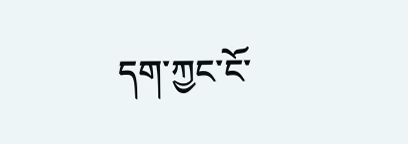དག་ཀྱང་ངོ་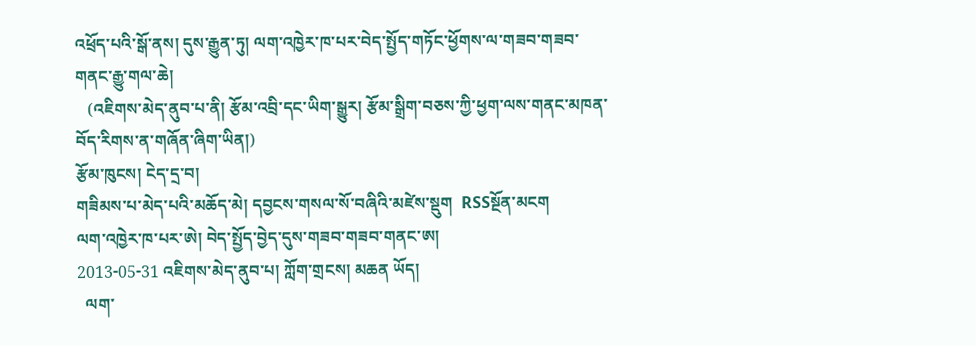འཕྲོད་པའི་སྒོ་ནས། དུས་རྒྱུན་ཏུ། ལག་འཁྱེར་ཁ་པར་བེད་སྤྱོད་གཏོང་ཕྱོགས་ལ་གཟབ་གཟབ་གནང་རྒྱུ་གལ་ཆེ།
   (འཇིགས་མེད་ནུབ་པ་ནི། རྩོམ་འབྲི་དང་ཡིག་སྒྱུར། རྩོམ་སྒྲིག་བཅས་ཀྱི་ཕྱག་ལས་གནང་མཁན་བོད་རིགས་ན་གཞོན་ཞིག་ཡིན།)
རྩོམ་ཁུངས། ངེད་དྲ་བ།
གཟིམས་པ་མེད་པའི་མཆོད་མེ། དབྱངས་གསལ་སོ་བཞིའི་མཛེས་སྡུག  RSSསྔོན་མངག
ལག་འཁྱེར་ཁ་པར་ཨེ། བེད་སྤྱོད་བྱེད་དུས་གཟབ་གཟབ་གནང་ཨ།
2013-05-31 འཇིགས་མེད་ནུབ་པ། ཀློག་གྲངས། མཆན ཡོད།
  ལག་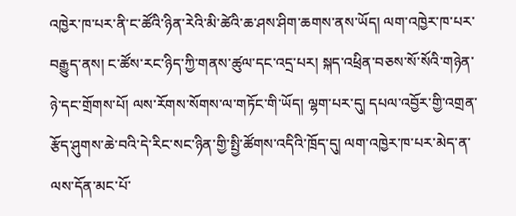འཁྱེར་ཁ་པར་ནི་ང་ཚོའི་ཉིན་རེའི་མི་ཚེའི་ཆ་ཤས་ཤིག་ཆགས་ནས་ཡོད། ལག་འཁྱེར་ཁ་པར་བརྒྱུད་ནས། ང་ཚོས་རང་ཉིད་ཀྱི་གནས་ཚུལ་དང་འདྲ་པར། སྐད་འཕྲིན་བཅས་སོ་སོའི་གཉེན་ཉེ་དང་གྲོགས་པོ། ལས་རོགས་སོགས་ལ་གཏོང་གི་ཡོད། ལྷག་པར་དུ། དཔལ་འབྱོར་གྱི་འགྲན་རྩོད་ཤུགས་ཆེ་བའི་དེ་རིང་སང་ཉིན་གྱི་སྤྱི་ཚོགས་འདིའི་ཁྲོད་དུ། ལག་འཁྱེར་ཁ་པར་མེད་ན་ལས་དོན་མང་པོ་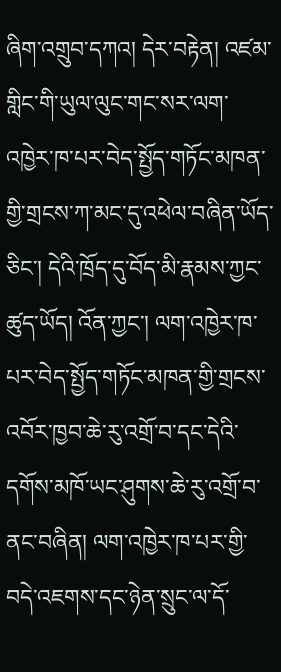ཞིག་འགྲུབ་དཀའ། དེར་བརྟེན། འཛམ་གླིང་གི་ཡུལ་ལུང་གང་སར་ལག་འཁྱེར་ཁ་པར་བེད་སྤྱོད་གཏོང་མཁན་གྱི་གྲངས་ཀ་མང་དུ་འཕེལ་བཞིན་ཡོད་ཅིང་། དེའི་ཁྲོད་དུ་བོད་མི་རྣམས་ཀྱང་ཚུད་ཡོད། འོན་ཀྱང་། ལག་འཁྱེར་ཁ་པར་བེད་སྤྱོད་གཏོང་མཁན་གྱི་གྲངས་འབོར་ཁྱབ་ཆེ་རུ་འགྲོ་བ་དང་དེའི་དགོས་མཁོ་ཡང་ཤུགས་ཆེ་རུ་འགྲོ་བ་ནང་བཞིན། ལག་འཁྱེར་ཁ་པར་གྱི་བདེ་འཇགས་དང་ཉེན་སྲུང་ལ་དོ་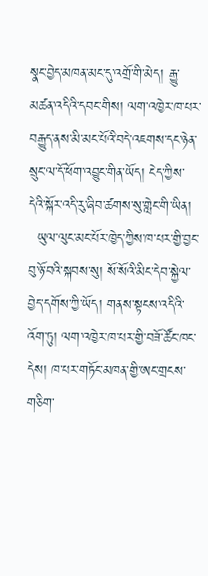སྣང་བྱེད་མཁན་མང་དུ་འགྲོ་གི་མེད། རྒྱུ་མཚན་འདིའི་དབང་གིས། ལག་འཁྱེར་ཁ་པར་བརྒྱུད་ནས་མི་མང་པོའི་བདེ་འཇགས་དང་ཉེན་སྲུང་ལ་དོ་ཕོག་འབྱུང་གིན་ཡོད། ངེད་ཀྱིས་དེའི་སྐོར་འདི་རུ་ཞིབ་ཚགས་སུ་གླེང་གི་ཡིན།
  ཡུལ་ལུང་མང་པོར་ཁྱེད་ཀྱིས་ཁ་པར་གྱི་བྱང་བུ་ཉོ་བའི་སྐབས་སུ། སོ་སོའི་མིང་དེབ་སྐྱེལ་བྱེད་དགོས་ཀྱི་ཡོད། གནས་སྟངས་འདིའི་འོག་ཏུ། ལག་འཁྱེར་ཁ་པར་གྱི་བཟོ་ཚོང་ཁང་དེས། ཁ་པར་གཏོང་མཁན་གྱི་ཨང་གྲངས་གཅིག་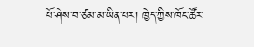པོ་ཤེས་བ་ཙམ་མ་ཡིན་པར། ཁྱེད་ཀྱིས་ཁོང་ཚོར་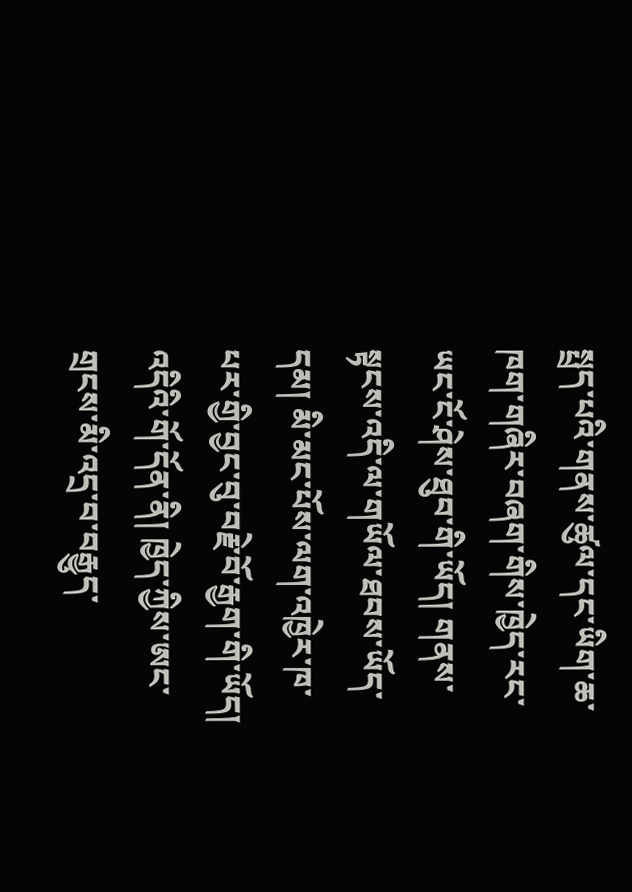སྤྲད་པའི་གནས་ཚུལ་དང་ཡིག་ཆ་ཁག་གཞིར་བཞག་གིས་ཁྱེད་རང་ཡང་ངོ་ཤེས་ཐུབ་གི་ཡོད། གནས་སྟངས་འདི་ལ་གཡོལ་ཐབས་ཡོད་དམ། མི་མང་པོས་ལག་འཁྱེར་ཁ་པར་གྱི་བྱང་བུ་བརྗེ་བོ་རྒྱག་གི་ཡོད། འདིའི་གོ་དོན་ནི། ཁྱེད་ཀྱིས་ཨང་གྲངས་མི་འདྲ་བ་བརྒྱུད་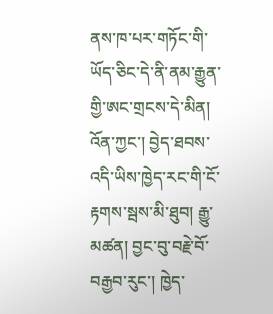ནས་ཁ་པར་གཏོང་གི་ཡོད་ཅིང་དེ་ནི་ནམ་རྒྱུན་གྱི་ཨང་གྲངས་དེ་མིན། འོན་ཀྱང་། བྱེད་ཐབས་འདི་ཡིས་ཁྱེད་རང་གི་ངོ་རྟགས་སྦས་མི་ཐུབ། རྒྱུ་མཚན། བྱང་བུ་བརྗེ་བོ་བརྒྱབ་རུང་། ཁྱེད་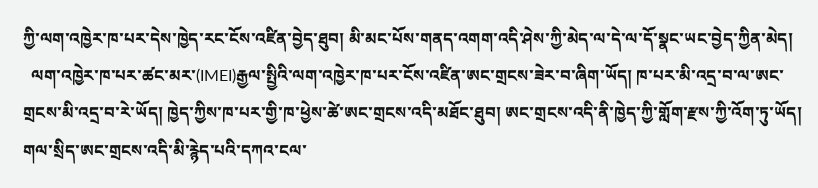ཀྱི་ལག་འཁྱེར་ཁ་པར་དེས་ཁྱེད་རང་ངོས་འཛིན་བྱེད་ཐུབ། མི་མང་པོས་གནད་འགག་འདི་ཤེས་ཀྱི་མེད་ལ་དེ་ལ་དོ་སྣང་ཡང་བྱེད་ཀྱིན་མེད།
  ལག་འཁྱེར་ཁ་པར་ཚང་མར་(IMEI)རྒྱལ་སྤྱིའི་ལག་འཁྱེར་ཁ་པར་ངོས་འཛིན་ཨང་གྲངས་ཟེར་བ་ཞིག་ཡོད། ཁ་པར་མི་འདྲ་བ་ལ་ཨང་གྲངས་མི་འདྲ་བ་རེ་ཡོད། ཁྱེད་ཀྱིས་ཁ་པར་གྱི་ཁ་ཕྱེས་ཚེ་ཨང་གྲངས་འདི་མཐོང་ཐུབ། ཨང་གྲངས་འདི་ནི་ཁྱེད་ཀྱི་གློག་རྫས་ཀྱི་འོག་ཏུ་ཡོད། གལ་སྲིད་ཨང་གྲངས་འདི་མི་རྙེད་པའི་དཀའ་ངལ་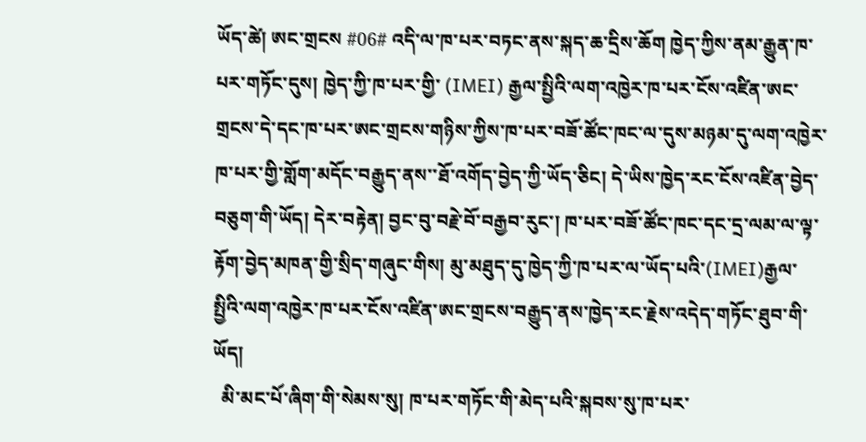ཡོད་ཚེ། ཨང་གྲངས #06# འདི་ལ་ཁ་པར་བཏང་ནས་སྐད་ཆ་དྲིས་ཆོག ཁྱེད་ཀྱིས་ནམ་རྒྱུན་ཁ་པར་གཏོང་དུས། ཁྱེད་ཀྱི་ཁ་པར་གྱི་ (IMEI) རྒྱལ་སྤྱིའི་ལག་འཁྱེར་ཁ་པར་ངོས་འཛིན་ཨང་གྲངས་དེ་དང་ཁ་པར་ཨང་གྲངས་གཉིས་ཀྱིས་ཁ་པར་བཟོ་ཚོང་ཁང་ལ་དུས་མཉམ་དུ་ལག་འཁྱེར་ཁ་པར་གྱི་གློག་མདོང་བརྒྱུད་ནས་་ཐོ་འགོད་བྱེད་ཀྱི་ཡོད་ཅིང། དེ་ཡིས་ཁྱེད་རང་ངོས་འཛིན་བྱེད་བཅུག་གི་ཡོད། དེར་བརྟེན། བྱང་བུ་བརྗེ་བོ་བརྒྱབ་རུང་། ཁ་པར་བཟོ་ཚོང་ཁང་དང་དྲ་ལམ་ལ་ལྟ་རྟོག་བྱེད་མཁན་གྱི་སྲིད་གཞུང་གིས། མུ་མཐུད་དུ་ཁྱེད་ཀྱི་ཁ་པར་ལ་ཡོད་པའི་(IMEI)རྒྱལ་སྤྱིའི་ལག་འཁྱེར་ཁ་པར་ངོས་འཛིན་ཨང་གྲངས་བརྒྱུད་ནས་ཁྱེད་རང་རྗེས་འདེད་གཏོང་ཐུབ་གི་ཡོད།
  མི་མང་པོ་ཞིག་གི་སེམས་སུ། ཁ་པར་གཏོང་གི་མེད་པའི་སྐབས་སུ་ཁ་པར་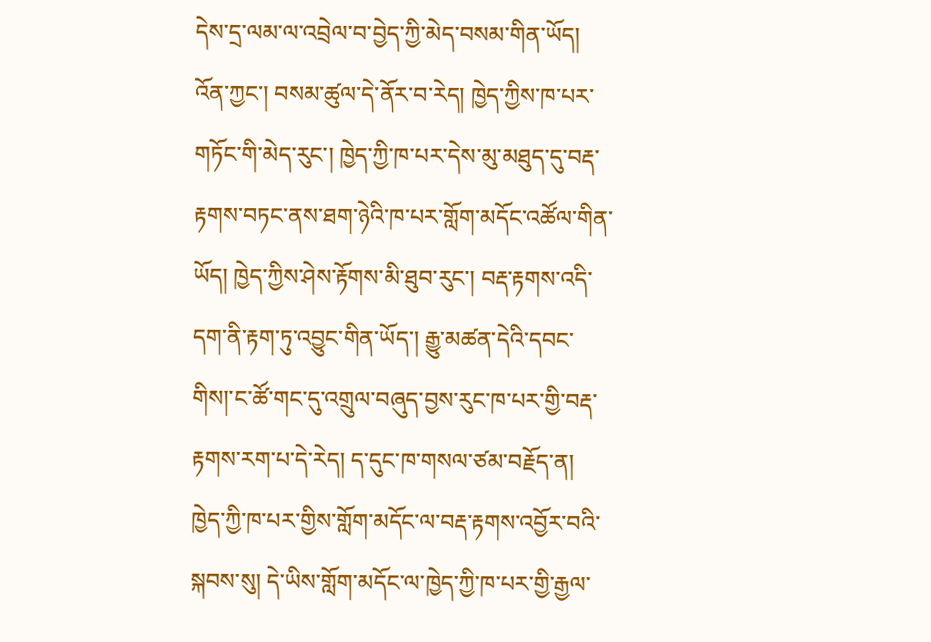དེས་དྲ་ལམ་ལ་འབྲེལ་བ་བྱེད་ཀྱི་མེད་བསམ་གིན་ཡོད། འོན་ཀྱང་། བསམ་ཚུལ་དེ་ནོར་བ་རེད། ཁྱེད་ཀྱིས་ཁ་པར་གཏོང་གི་མེད་རུང་། ཁྱེད་ཀྱི་ཁ་པར་དེས་མུ་མཐུད་དུ་བརྡ་རྟགས་བཏང་ནས་ཐག་ཉེའི་ཁ་པར་གློག་མདོང་འཚོལ་གིན་ཡོད། ཁྱེད་ཀྱིས་ཤེས་རྟོགས་མི་ཐུབ་རུང་། བརྡ་རྟགས་འདི་དག་ནི་རྟག་ཏུ་འབྱུང་གིན་ཡོད་། རྒྱུ་མཚན་དེའི་དབང་གིས།་ང་ཚོ་གང་དུ་འགྲུལ་བཞུད་བྱས་རུང་ཁ་པར་གྱི་བརྡ་རྟགས་རག་པ་དེ་རེད། ད་དུང་ཁ་གསལ་ཙམ་བརྗོད་ན། ཁྱེད་ཀྱི་ཁ་པར་གྱིས་གློག་མདོང་ལ་བརྡ་རྟགས་འབྱོར་བའི་སྐབས་སུ། དེ་ཡིས་གློག་མདོང་ལ་ཁྱེད་ཀྱི་ཁ་པར་གྱི་རྒྱལ་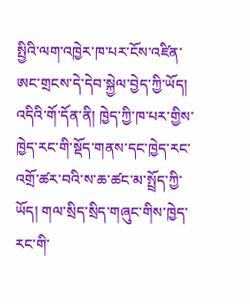སྤྱིའི་ལག་འཁྱེར་ཁ་པར་ངོས་འཛིན་ཨང་གྲངས་དེ་དེབ་སྐྱེལ་བྱེད་ཀྱི་ཡོད། འདིའི་གོ་དོན་ནི། ཁྱེད་ཀྱི་ཁ་པར་གྱིས་ཁྱེད་རང་གི་སྡོད་གནས་དང་ཁྱེད་རང་འགྲོ་ཚར་བའི་ས་ཆ་ཚང་མ་སྤྲོད་ཀྱི་ཡོད། གལ་སྲིད་སྲིད་གཞུང་གིས་ཁྱེད་རང་གི་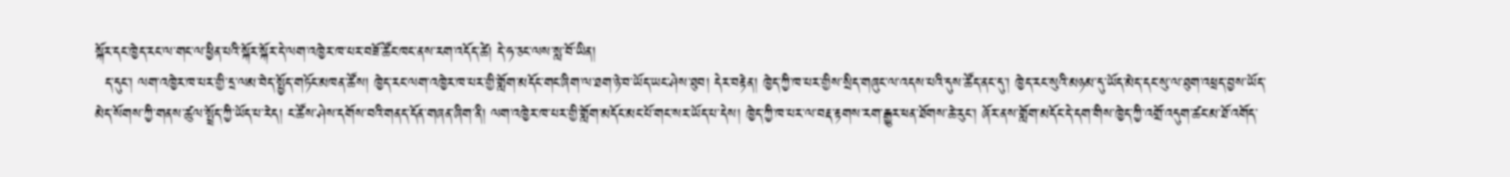སྐོར་དང་ཁྱེད་རང་ལ་གང་ལ་ཕྱིན་པའི་སྐོར་སྐོར་དེ་ལག་འཁྱེར་ཁ་པར་བཟོ་ཚོང་ཁང་ནས་རག་འདོད་ཚེ། དེ་ཧ་ཅང་ལས་སླ་བོ་ཡིན།
  ད་དུང་། ལག་འཁྱེར་ཁ་པར་གྱི་དྲ་ལམ་བེད་སྤྱོད་གཏོང་མཁན་ཚོས། ཁྱེད་རང་ལག་འཁྱེར་ཁ་པར་གྱི་གློག་མདོང་གང་ཞིག་ལ་ཐག་ཉེ་བ་ཡོད་ཡང་ཤེས་ཐུབ། དེར་བརྟེན། ཁྱེད་ཀྱི་ཁ་པར་གྱིས་སྲིད་གཞུང་ལ་འདས་པའི་དུས་ཚོད་ནང་དུ་། ཁྱེད་རང་སུའི་མཉམ་དུ་ཡོད་མེད་དང་སུ་ལ་ཐུག་འཕྲད་བྱས་ཡོད་མེད་སོགས་ཀྱི་གནས་ཚུལ་སྤྲོད་ཀྱི་ཡོད་པ་རེད། ང་ཚོས་ཤེས་དགོས་བའི་གནད་དོན་གཞན་ཞིག་ནི། ལག་འཁྱེར་ཁ་པར་གྱི་གློག་མདོང་མང་པོ་གང་སར་ཡོད་པ་དེས། ཁྱེད་ཀྱི་ཁ་པར་ལ་བརྡ་རྟགས་རག་རྒྱུར་ཕན་ཐོགས་ཆེ་རུང་། ཞོར་ནས་གློག་མདོང་དེ་དག་གིས་ཁྱེད་ཀྱི་འགྲོ་འདུག་ཚང་མ་ཐོ་འགོད་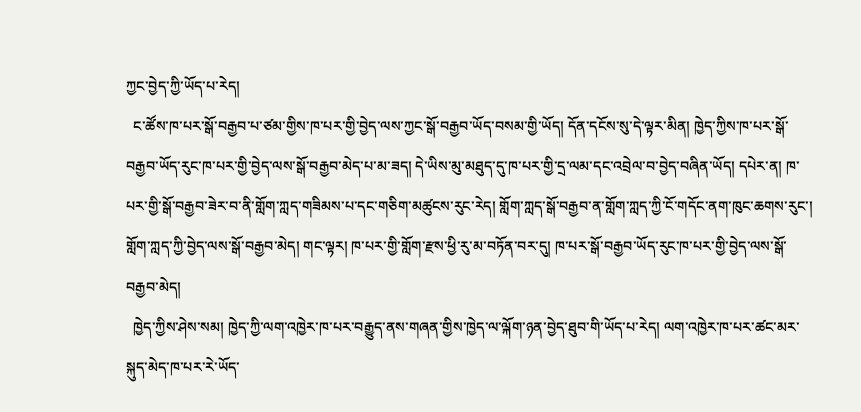ཀྱང་བྱེད་ཀྱི་ཡོད་པ་རེད།
  ང་ཚོས་ཁ་པར་སྒོ་བརྒྱབ་པ་ཙམ་གྱིས་ཁ་པར་གྱི་བྱེད་ལས་ཀྱང་སྒོ་བརྒྱབ་ཡོད་བསམ་གྱི་ཡོད། དོན་དངོས་སུ་དེ་ལྟར་མིན། ཁྱེད་ཀྱིས་ཁ་པར་སྒོ་བརྒྱབ་ཡོད་རུང་ཁ་པར་གྱི་བྱེད་ལས་སྒོ་བརྒྱབ་མེད་པ་མ་ཟད། དེ་ཡིས་མུ་མཐུད་དུ་ཁ་པར་གྱི་དྲ་ལམ་དང་འབྲེལ་བ་བྱེད་བཞིན་ཡོད། དཔེར་ན། ཁ་པར་གྱི་སྒོ་བརྒྱབ་ཟེར་བ་ནི་གློག་ཀླད་གཟིམས་པ་དང་གཅིག་མཚུངས་རུང་རེད། གློག་ཀླད་སྒོ་བརྒྱབ་ན་གློག་ཀླད་ཀྱི་ངོ་གདོང་ནག་ཁུང་ཆགས་རུང་། གློག་ཀླད་ཀྱི་བྱེད་ལས་སྒོ་བརྒྱབ་མེད། གང་ལྟར། ཁ་པར་གྱི་གློག་རྫས་ཕྱི་རུ་མ་བཏོན་བར་དུ། ཁ་པར་སྒོ་བརྒྱབ་ཡོད་རུང་ཁ་པར་གྱི་བྱེད་ལས་སྒོ་བརྒྱབ་མེད།
  ཁྱེད་ཀྱིས་ཤེས་སམ། ཁྱེད་ཀྱི་ལག་འཁྱེར་ཁ་པར་བརྒྱུད་ནས་གཞན་གྱིས་ཁྱེད་ལ་ལྐོག་ཉན་བྱེད་ཐུབ་གི་ཡོད་པ་རེད། ལག་འཁྱེར་ཁ་པར་ཚང་མར་སྐུད་མེད་ཁ་པར་རེ་ཡོད་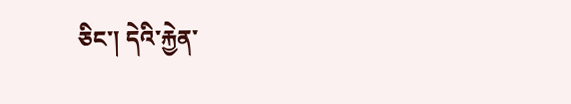ཅིང་། དེའི་རྐྱེན་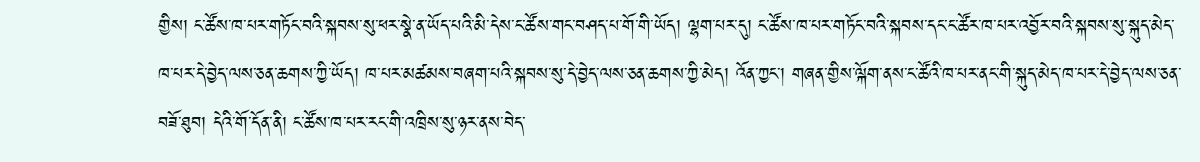གྱིས། ང་ཚོས་ཁ་པར་གཏོང་བའི་སྐབས་སུ་ཕར་སྣེ་ན་ཡོད་པའི་མི་དེས་ང་ཚོས་གང་བཤད་པ་གོ་གི་ཡོད། ལྷག་པར་དུ། ང་ཚོས་ཁ་པར་གཏོང་བའི་སྐབས་དང་ང་ཚོར་ཁ་པར་འབྱོར་བའི་སྐབས་སུ་སྐུད་མེད་ཁ་པར་དེ་བྱེད་ལས་ཅན་ཆགས་ཀྱི་ཡོད། ཁ་པར་མཚམས་བཞག་པའི་སྐབས་སུ་དེ་བྱེད་ལས་ཅན་ཆགས་ཀྱི་མེད། འོན་ཀྱང་། གཞན་གྱིས་ལྐོག་ནས་ང་ཚོའི་ཁ་པར་ནང་གི་སྐུད་མེད་ཁ་པར་དེ་བྱེད་ལས་ཅན་བཟོ་ཐུབ། དེའི་གོ་དོན་ནི། ང་ཚོས་ཁ་པར་རང་གི་འཁྲིས་སུ་ཉར་ནས་བེད་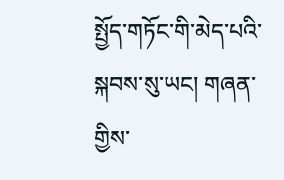སྤྱོད་གཏོང་གི་མེད་པའི་སྐབས་སུ་ཡང། གཞན་གྱིས་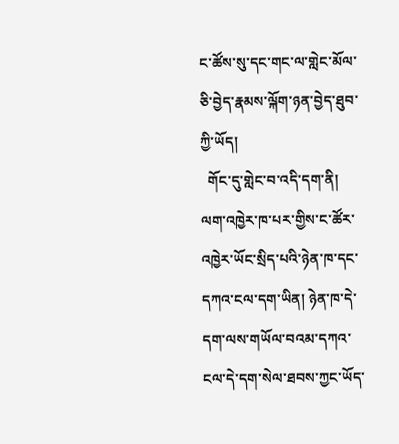ང་ཚོས་སུ་དང་གང་ལ་གླེང་མོལ་ཅི་བྱེད་རྣམས་ལྐོག་ཉན་བྱེད་ཐུབ་ཀྱི་ཡོད།
  གོང་དུ་གླེང་བ་འདི་དག་ནི། ལག་འཁྱེར་ཁ་པར་གྱིས་ང་ཚོར་འཁྱེར་ཡོང་སྲིད་པའི་ཉེན་ཁ་དང་དཀའ་ངལ་དག་ཡིན། ཉེན་ཁ་དེ་དག་ལས་གཡོལ་བའམ་དཀའ་ངལ་དེ་དག་སེལ་ཐབས་ཀྱང་ཡོད་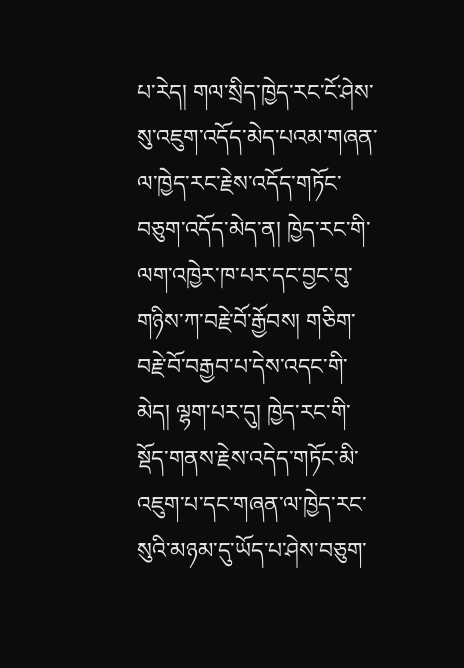པ་རེད། གལ་སྲིད་ཁྱེད་རང་ངོ་ཤེས་སུ་འཇུག་འདོད་མེད་པའམ་གཞན་ལ་ཁྱེད་རང་རྗེས་འདོད་གཏོང་བཅུག་འདོད་མེད་ན། ཁྱེད་རང་གི་ལག་འཁྱེར་ཁ་པར་དང་བྱང་བུ་གཉིས་ཀ་བརྗེ་བོ་རྒྱོབས། གཅིག་བརྗེ་བོ་བརྒྱབ་པ་དེས་འདང་གི་མེད། ལྷག་པར་དུ། ཁྱེད་རང་གི་སྡོད་གནས་རྗེས་འདེད་གཏོང་མི་འཇུག་པ་དང་གཞན་ལ་ཁྱེད་རང་སུའི་མཉམ་དུ་ཡོད་པ་ཤེས་བཅུག་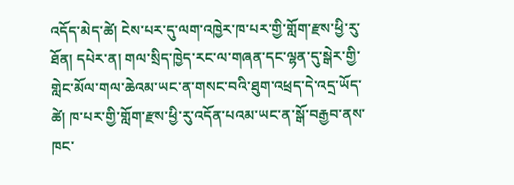འདོད་མེད་ཚེ། ངེས་པར་དུ་ལག་འཁྱེར་ཁ་པར་གྱི་གློག་རྫས་ཕྱི་རུ་ཐོན། དཔེར་ན། གལ་སྲིད་ཁྱེད་རང་ལ་གཞན་དང་ལྷན་དུ་སྒེར་གྱི་གླེང་མོལ་གལ་ཆེའམ་ཡང་ན་གསང་བའི་ཐུག་འཕྲད་དེ་འདྲ་ཡོད་ཚེ། ཁ་པར་གྱི་གློག་རྫས་ཕྱི་རུ་འདོན་པའམ་ཡང་ན་སྒོ་བརྒྱབ་ནས་ཁང་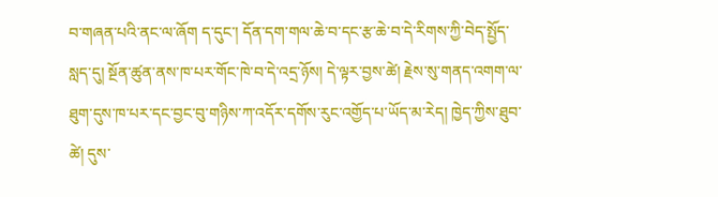བ་གཞན་པའི་ནང་ལ་ཞོག ད་དུང་། དོན་དག་གལ་ཆེ་བ་དང་རྩ་ཆེ་བ་དེ་རིགས་ཀྱི་བེད་སྤྱོད་སླད་དུ། སྔོན་ཚུན་ནས་ཁ་པར་གོང་ཁེ་བ་དེ་འདྲ་ཉོས། དེ་ལྟར་བྱས་ཚེ། རྗེས་སུ་གནད་འགག་ལ་ཐུག་དུས་ཁ་པར་དང་བྱང་བུ་གཉིས་ཀ་འདོར་དགོས་རུང་འགྱོད་པ་ཡོད་མ་རེད། ཁྱེད་ཀྱིས་ཐུབ་ཚེ། དུས་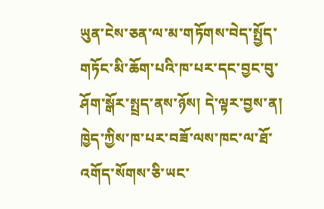ཡུན་ངེས་ཅན་ལ་མ་གཏོགས་བེད་སྤྱོད་གཏོང་མི་ཆོག་པའི་ཁ་པར་དང་བྱང་བུ་ཤོག་སྒོར་སྤྲད་ནས་ཉོས། དེ་ལྟར་བྱས་ན། ཁྱེད་ཀྱིས་ཁ་པར་བཟོ་ལས་ཁང་ལ་ཐོ་འགོད་སོགས་ཅི་ཡང་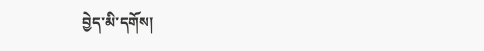བྱེད་མི་དགོས།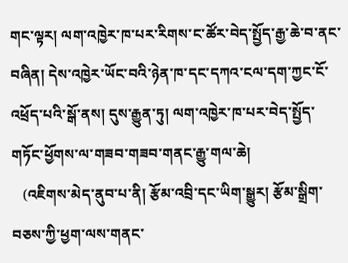གང་ལྟར། ལག་འཁྱེར་ཁ་པར་རིགས་ང་ཚོར་བེད་སྤྱོད་རྒྱ་ཆེ་བ་ནང་བཞིན། དེས་འཁྱེར་ཡོང་བའི་ཉེན་ཁ་དང་དཀའ་ངལ་དག་ཀྱང་ངོ་འཕྲོད་པའི་སྒོ་ནས། དུས་རྒྱུན་ཏུ། ལག་འཁྱེར་ཁ་པར་བེད་སྤྱོད་གཏོང་ཕྱོགས་ལ་གཟབ་གཟབ་གནང་རྒྱུ་གལ་ཆེ།
   (འཇིགས་མེད་ནུབ་པ་ནི། རྩོམ་འབྲི་དང་ཡིག་སྒྱུར། རྩོམ་སྒྲིག་བཅས་ཀྱི་ཕྱག་ལས་གནང་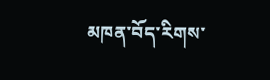མཁན་བོད་རིགས་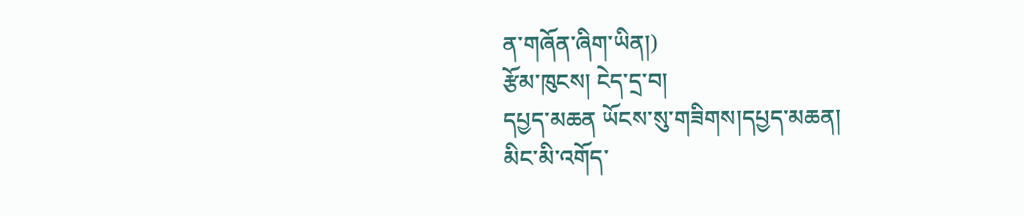ན་གཞོན་ཞིག་ཡིན།)
རྩོམ་ཁུངས། ངེད་དྲ་བ།
དཔྱད་མཆན ཡོངས་སུ་གཟིགས།དཔྱད་མཆན།
མིང་མི་འགོད་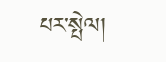པར་སྤེལ།